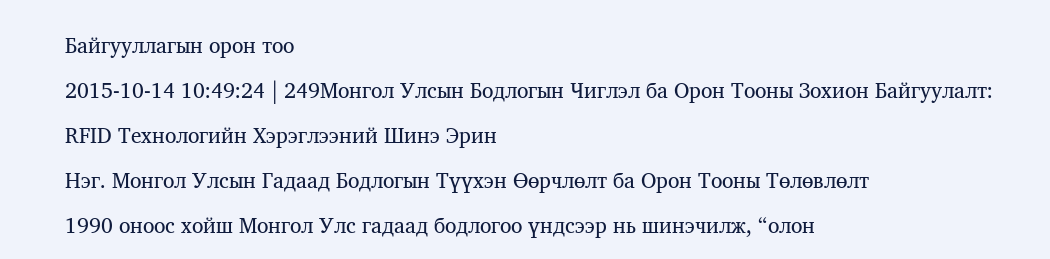Байгууллагын орон тоо
2015-10-14 10:49:24 | 249Монгол Улсын Бодлогын Чиглэл ба Орон Тооны Зохион Байгуулалт: RFID Технологийн Хэрэглээний Шинэ Эрин
Нэг. Монгол Улсын Гадаад Бодлогын Түүхэн Өөрчлөлт ба Орон Тооны Төлөвлөлт
1990 оноос хойш Монгол Улс гадаад бодлогоо үндсээр нь шинэчилж, “олон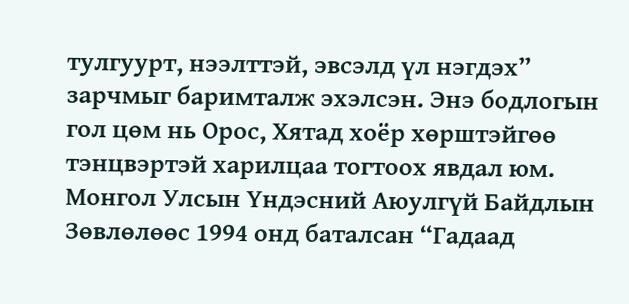тулгуурт, нээлттэй, эвсэлд үл нэгдэх” зарчмыг баримталж эхэлсэн. Энэ бодлогын гол цөм нь Орос, Хятад хоёр хөрштэйгөө тэнцвэртэй харилцаа тогтоох явдал юм. Монгол Улсын Үндэсний Аюулгүй Байдлын Зөвлөлөөс 1994 онд баталсан “Гадаад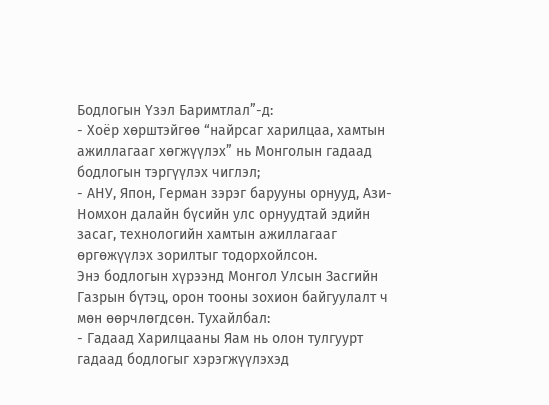Бодлогын Үзэл Баримтлал”-д:
- Хоёр хөрштэйгөө “найрсаг харилцаа, хамтын ажиллагааг хөгжүүлэх” нь Монголын гадаад бодлогын тэргүүлэх чиглэл;
- АНУ, Япон, Герман зэрэг барууны орнууд, Ази-Номхон далайн бүсийн улс орнуудтай эдийн засаг, технологийн хамтын ажиллагааг өргөжүүлэх зорилтыг тодорхойлсон.
Энэ бодлогын хүрээнд Монгол Улсын Засгийн Газрын бүтэц, орон тооны зохион байгуулалт ч мөн өөрчлөгдсөн. Тухайлбал:
- Гадаад Харилцааны Яам нь олон тулгуурт гадаад бодлогыг хэрэгжүүлэхэд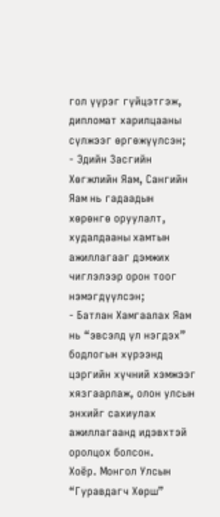гол үүрэг гүйцэтгэж, дипломат харилцааны сүлжээг өргөжүүлсэн;
- Эдийн Засгийн Хөгжлийн Яам, Сангийн Яам нь гадаадын хөрөнгө оруулалт, худалдааны хамтын ажиллагааг дэмжих чиглэлээр орон тоог нэмэгдүүлсэн;
- Батлан Хамгаалах Яам нь “эвсэлд үл нэгдэх” бодлогын хүрээнд цэргийн хүчний хэмжээг хязгаарлаж, олон улсын энхийг сахиулах ажиллагаанд идэвхтэй оролцох болсон.
Хоёр. Монгол Улсын “Гуравдагч Хөрш”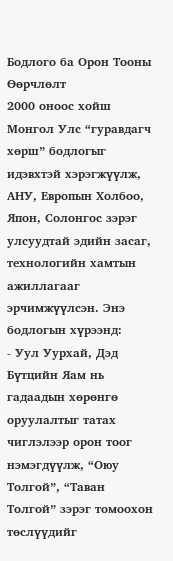Бодлого ба Орон Тооны Өөрчлөлт
2000 оноос хойш Монгол Улс “гуравдагч хөрш” бодлогыг идэвхтэй хэрэгжүүлж, АНУ, Европын Холбоо, Япон, Солонгос зэрэг улсуудтай эдийн засаг, технологийн хамтын ажиллагааг эрчимжүүлсэн. Энэ бодлогын хүрээнд:
- Уул Уурхай, Дэд Бүтцийн Яам нь гадаадын хөрөнгө оруулалтыг татах чиглэлээр орон тоог нэмэгдүүлж, “Оюу Толгой”, “Таван Толгой” зэрэг томоохон төслүүдийг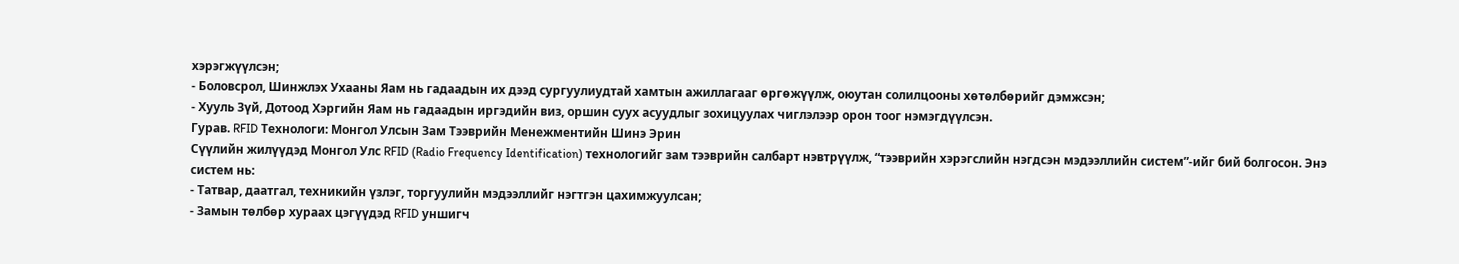хэрэгжүүлсэн;
- Боловсрол, Шинжлэх Ухааны Яам нь гадаадын их дээд сургуулиудтай хамтын ажиллагааг өргөжүүлж, оюутан солилцооны хөтөлбөрийг дэмжсэн;
- Хууль Зүй, Дотоод Хэргийн Яам нь гадаадын иргэдийн виз, оршин суух асуудлыг зохицуулах чиглэлээр орон тоог нэмэгдүүлсэн.
Гурав. RFID Технологи: Монгол Улсын Зам Тээврийн Менежментийн Шинэ Эрин
Сүүлийн жилүүдэд Монгол Улс RFID (Radio Frequency Identification) технологийг зам тээврийн салбарт нэвтрүүлж, “тээврийн хэрэгслийн нэгдсэн мэдээллийн систем”-ийг бий болгосон. Энэ систем нь:
- Татвар, даатгал, техникийн үзлэг, торгуулийн мэдээллийг нэгтгэн цахимжуулсан;
- Замын төлбөр хураах цэгүүдэд RFID уншигч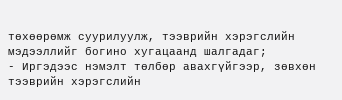төхөөрөмж суурилуулж, тээврийн хэрэгслийн мэдээллийг богино хугацаанд шалгадаг;
- Иргэдээс нэмэлт төлбөр авахгүйгээр, зөвхөн тээврийн хэрэгслийн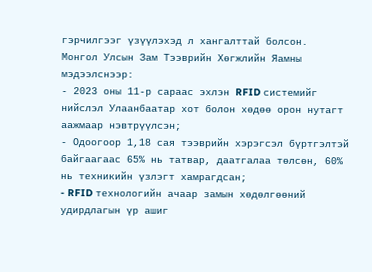гэрчилгээг үзүүлэхэд л хангалттай болсон.
Монгол Улсын Зам Тээврийн Хөгжлийн Яамны мэдээлснээр:
- 2023 оны 11-р сараас эхлэн RFID системийг нийслэл Улаанбаатар хот болон хөдөө орон нутагт аажмаар нэвтрүүлсэн;
- Одоогоор 1,18 сая тээврийн хэрэгсэл бүртгэлтэй байгаагаас 65% нь татвар, даатгалаа төлсөн, 60% нь техникийн үзлэгт хамрагдсан;
- RFID технологийн ачаар замын хөдөлгөөний удирдлагын үр ашиг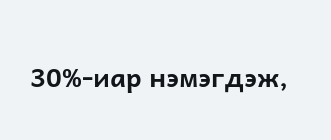30%-иар нэмэгдэж,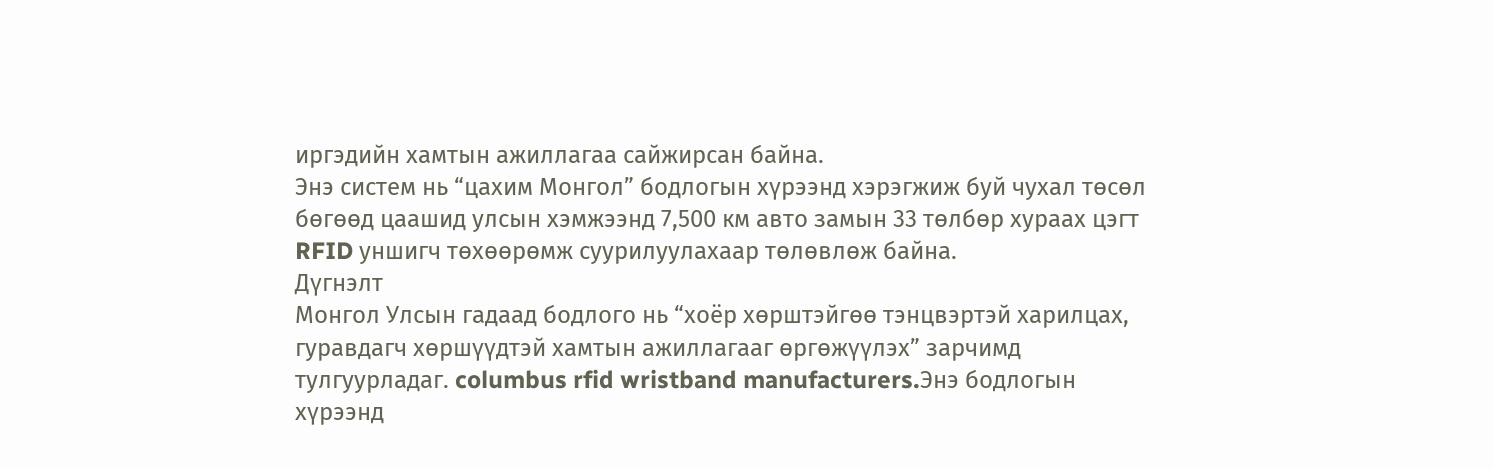иргэдийн хамтын ажиллагаа сайжирсан байна.
Энэ систем нь “цахим Монгол” бодлогын хүрээнд хэрэгжиж буй чухал төсөл бөгөөд цаашид улсын хэмжээнд 7,500 км авто замын 33 төлбөр хураах цэгт RFID уншигч төхөөрөмж суурилуулахаар төлөвлөж байна.
Дүгнэлт
Монгол Улсын гадаад бодлого нь “хоёр хөрштэйгөө тэнцвэртэй харилцах, гуравдагч хөршүүдтэй хамтын ажиллагааг өргөжүүлэх” зарчимд тулгуурладаг. columbus rfid wristband manufacturers.Энэ бодлогын хүрээнд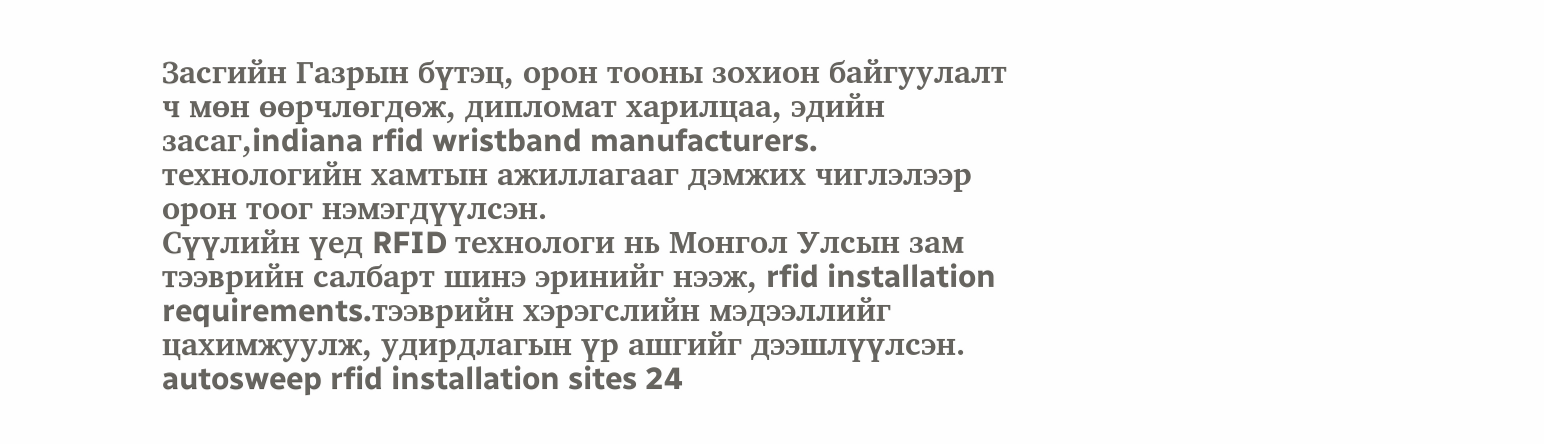Засгийн Газрын бүтэц, орон тооны зохион байгуулалт ч мөн өөрчлөгдөж, дипломат харилцаа, эдийн засаг,indiana rfid wristband manufacturers. технологийн хамтын ажиллагааг дэмжих чиглэлээр орон тоог нэмэгдүүлсэн.
Сүүлийн үед RFID технологи нь Монгол Улсын зам тээврийн салбарт шинэ эринийг нээж, rfid installation requirements.тээврийн хэрэгслийн мэдээллийг цахимжуулж, удирдлагын үр ашгийг дээшлүүлсэн. autosweep rfid installation sites 24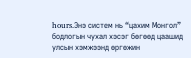hours.Энэ систем нь “цахим Монгол” бодлогын чухал хэсэг бөгөөд цаашид улсын хэмжээнд өргөжин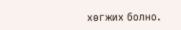хөгжих болно.